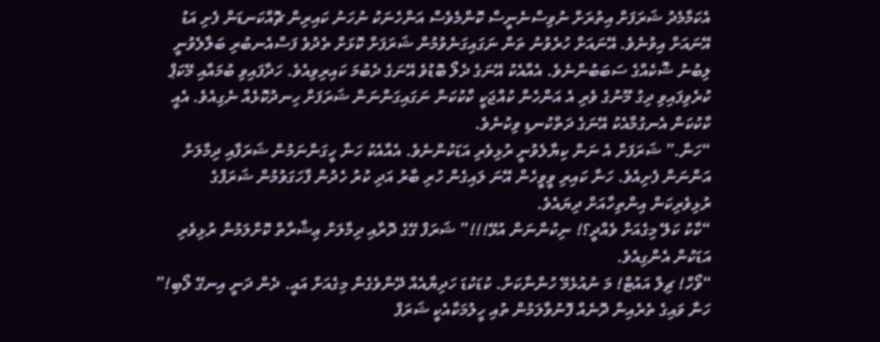އެކަމާމެދު ޝަރަފަށް އިތުރަށް ނުވިސްނެނީސް ކޮންމެވެސް އަންހެނަކު ނުހަނު ކައިރިން ޗޮއްކަނޑަން ފެށި އަޑު އޭނައަށް އިވުނެވެ. އޭނައަށް ހުރެވުނު ތަން ނަގައިގަނެވުމުން ޝަރަފަށް ކޮޅަށް ތެދުވެ ފަސްއެނބުރި ބަލާލެވުނީ ލިބުނު ޝޮކެއްގެ ސަބަބުންނެވެ. އެއާއެކު އޭނަގެ ދެލޯ ބޮޑުވެ އޭނަގެ ދެބުމަ ކައިރިވިއެވެ. ހަދާފައިވި ބުމައާއި މޭކަޕް ކުރެވިފައިވި ދިގު މޫނުގެ ވެރި އެ އަންހެން ކުއްޖަކީ ކާކުކަން ނަގައިގަންނަން ޝަރަފަށް ހިނދުކޮޅެއް ނެގިއެވެ. އެއީ ކާކުކަން އެނގުމާއެކު އޭނަގެ ދަތްކުނޑި ވިކުނެވެ.
“ހަނާ.” ޝަރަފަށް އެ ނަން ކިޔާލެވުނީ ރުޅިވެރި އަޑަކުންނެވެ. އެއާއެކު ހަނާ ހީގަންނަމުން ޝަރަފާއި ދިމާލަށް އަންނަން ފެށިއެވެ. ހަނާ ކައިރި ވީވީހެން އޭނަ ލައިގެން ހުރި ބާރު އަދި ކުރު ހެދުން ފާހަގަވުމުން ޝަރަފްގެ ރުޅިވެރިކަން އިންތިހާއަށް ދިޔައެވެ.
“ކާކު ކަލޭ މިގެއަށް ވެއްދީ؟! ނިކުންނަން އުޅޭ!!!” ޝަރަފް ގޭގެ ދޮރާއި ދިމާލަށް ޢިޝާރާތް ކޮށްލަމުން ރުޅިވެރި އަޑަކުން އެންގިއެވެ.
“ވޯހް! ޗިލް އައުޓް! މަ ނުއުޅެމޭ ހުންނާކަށް. ކުޑަކުޑަ ހަދިޔާއެއް ދޭންވެގެން މިގެއަށް އައީ. ދެން ދަނީ އިނގޭ ލޯބި!” ހަނާ ވައިގެ ތެރެއިން ދޮނެއް ފޮނުވާލަމުން ތުއި ހީލުމަކާއެކީ ޝަރަފް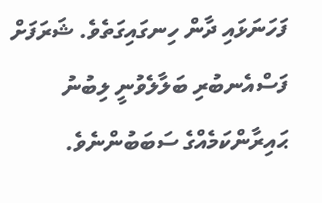ފަހަނަޅައި ދާން ހިނގައިގަތެވެ. ޝަރަފަށް ފަސްއެނބުރި ބަލާލެވުނީ ލިބުނު ޙައިރާންކަމެއްގެ ސަބަބުންނެވެ.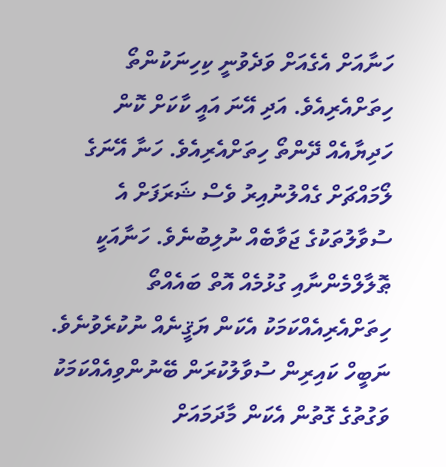ހަނާއަށް އެގެއަށް ވަދެވުނީ ކިހިނަކުންތޯ ހިތަށްއެރިއެވެ. އަދި އޭނަ އައީ ކާކަށް ކޮން ހަދިޔާއެއް ދޭންތޯ ހިތަށްއެރިއެވެ. ހަނާ އޭނަގެ ލޯމައްޗަށް ގެއްލުނުއިރު ވެސް ޝަރަފަށް އެ ސުވާލުތަކުގެ ޖަވާބެއް ނުލިބުނެވެ. ހަނާއަކީ ޠޮލާލްމެންނާއި ގުޅުމެއް އޮތް ބައެއްތޯ ހިތަށްއެރިއެއްކަމަކު އެކަން ޔަޤީނެއް ނުކުރެވުނެވެ. ނަބީހް ކައިރިން ސުވާލުކުރަން ބޭނުންވިއެއްކަމަކު ވަގުތުގެ ގޮތުން އެކަން މާދަމައަށް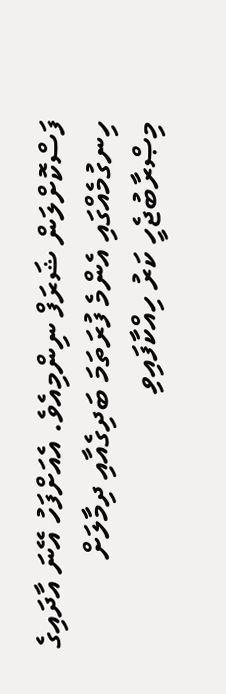ފަސްކޮށްލަން ޝަރަފް ނިންމިއެވެ. އެއަށްފަހު އޭނަ އާދައިގެ ހިނގުމެއްގައި އެންމެ ފުރަތަމަ ބަދިގެއާއި ދިމާލަށް މިޞްރާބުޖެހީ ކަރު ހިއްކާފައިވި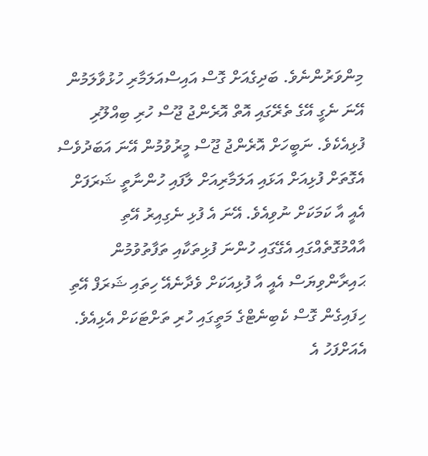މިންވަރުންނެވެ. ބަދިގެއަށް ގޮސް އައިސްއަލަމާރި ހުޅުވާލަމުން އޭނަ ނެގީ އޭގެ ތެރޭގައި އޮތް އޮރެންޖު ޖޫސް ހުރި ބިއްލޫރި ފުޅިއެކެވެ. ނަބީހަށް އޮރެންޖު ޖޫސް މީރުވުމުން އޭނަ އަބަދުވެސް އެގޮތަށް ފުޅިއަށް އަޅައި އަލަމާރިއަށް ލާފައި ހުންނާތީ ޝަރަފަށް އެއީ އާ ކަމަކަށް ނުވިއެވެ. އޭނަ އެ ފުޅި ނެގިއިރު އޭތި އާއްމުގޮތެއްގައި އެގޭގައި ހުންނަ ފުޅިތަކާއި ތަފާތުވުމުން ޙައިރާންވިޔަސް އެއީ އާ ފުޅިއަކަށް ވެދާނެއޭ ހިތައި ޝަރަފް އޭތި ހިފައިގެން ގޮސް ކެބިނެޓްގެ މަތީގައި ހުރި ތަށްޓަކަށް އެޅިއެވެ. އެއަށްފަހު އެ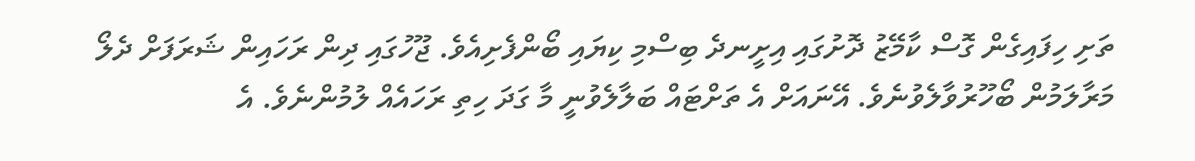ތަށި ހިފައިގެން ގޮސް ކާމޭޒު ދޮށުގައި އިށީނދެ ބިސްމި ކިޔައި ބޯންފެށިއެވެ. ޖޫހުގައި ދިން ރަހައިން ޝަރަފަށް ދެލޯ މަރާލަމުން ބޯހޫރުވާލެވުނެވެ. އޭނައަށް އެ ތަށްޓައް ބަލާލެވުނީ މާ ގަދަ ހިތި ރަހައެއް ލުމުންނެވެ. އެ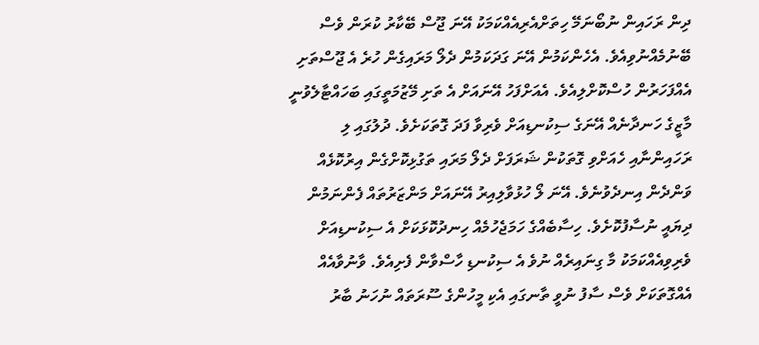ދިން ރަހައިން ނުބޯނަމޭ ހިތަށްއެރިއެއްކަމަކު އޭނަ ޖޫސް ބޭކާރު ކުރަން ވެސް ބޭނުމެއްނުވިއެވެ. އެހެންކަމުން އޭނަ ގަދަކަމުން ދެލޯ މަރައިގެން ހުރެ އެ ޖޫސްތަށި އެއްފަހަރުން ހުސްކޮށްލިއެވެ. އެއަށްފަހު އޭނައަށް އެ ތަށި މޭޒުމަތީގައި ބަހައްޓާލެވުނީ މާޒީގެ ހަނދާނެއް އޭނަގެ ސިކުނޑިއަށް ވެރިވާ ފަދަ ގޮތަކަށެވެ. ދުލުގައި ލި ރަހައިންނާއި ހެއަށްވި ގޮތަކުން ޝަރަފަށް ދެލޯ މަރައި ތަގުޅިކޮށްގެން އިރުކޮޅެއް ވަންދެން އިނދެވުނެވެ. އޭނަ ލޯ ހުޅުވާލިއިރު އޭނައަށް މަންޒަރުތައް ފެންނަމުން ދިޔައީ ނުސާފުކޮށެވެ. ހިސާބެއްގެ ހަމަޖެހުމެއް ހިނދުކޮޅަކަށް އެ ސިކުނޑިއަށް ވެރިވިއެއްކަމަކު މާ ގިނައިރެއް ނުވެ އެ ސިކުނޑި ހާސްވާން ފެށިއެވެ. ވާނުވާއެއް އެއްގޮތަކަށް ވެސް ސާފު ނުވީ ތާނގައި އެކި މީހުންގެ ސޫރަތައް ނުހަނު ބާރު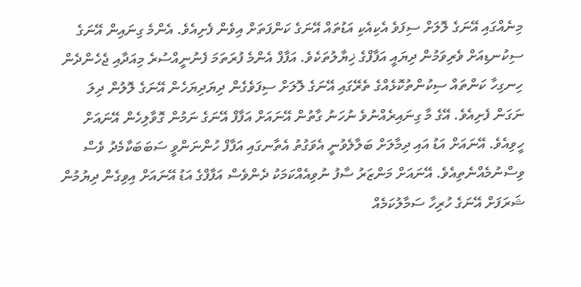މިނެއްގައި އޭނަގެ ލޮލަށް ސިފަވެ އެކިއެކި އަޑުތައް އޭނަގެ ކަންފަތަށް އިވެން ފެށިއެވެ. އެންމެ ގިނައިން އޭނަގެ ސިކުނޑިއަށް ވެރިވަމުން ދިޔައީ އަފާފްގެ ޚިޔާލުތަކެވެ. އަފާފް އެންމެ ފުރަތަމަ ފެނުނީއްސުރެ މިއަދާއި ޖެހެންދެން ހިނގިހާ ކަންތައް ސިކުންތުކޮޅެއްގެ ތެރޭގައި އޭނަގެ ލޮލަށް ސިފަވެގެން ދިޔަދިޔަހެން އޭނަގެ ލޮލުން ދިލަ ނަގަން ފެށިއެވެ. އޭގެ މާ ގިނައިރެއްނުވެ ނުހަނު ގާތުން އޭނައަށް އަފާފް އޭނަގެ ނަމުން ގޮވާލިހެން އޭނައަށް ހީވިއެވެ. އޭނައަށް އަޑު އައި ދިމާލަށް ބަލާލެވުނީ އެވަގުތު އެތާނގައި އަފާފް ހުންނަންވީ ސަބަބަކާމެދު ވެސް ވިސްނުމެއްނެތިއެވެ. އޭނައަށް މަންޒަރު ސާފު ނުވިއެއްކަމަކު ދެންވެސް އަފާފްގެ އަޑު އޭނައަށް އިވިގެން ދިޔުމުން ޝަރަފަށް އޭނަގެ ހުރިހާ ސަމާލުކަމެއް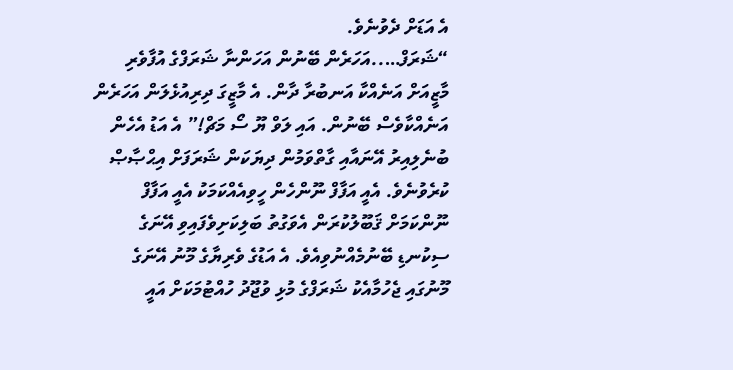އެ އަޑަށް ދެވުނެވެ.
“ޝަރަފް…..އަހަރެން ބޭނުން އަހަންނާ ޝަރަފްގެ އުފާވެރި މާޒީއަށް އަނެއްކާ އަނބުރާ ދާން. އެ މާޒީގަ ދިރިއުޅެލަން އަހަރެން އަނެއްކާވެސް ބޭނުން. އައި ލަވް ޔޫ ސޯ މަޗް!” އެ އަޑު އެހެން ބުނެލިއިރު އޭނައާއި ގާތްވަމުން ދިޔަކަން ޝަރަފަށް އިޙްޞާޞް ކުރެވުނެވެ. އެއީ އަފާފް ނޫންހެން ހީވިއެއްކަމަކު އެއީ އަފާފް ނޫންކަމަށް ޤަބޫލުކުރަން އެވަގުތު ބަލިކަށިވެފައިވި އޭނަގެ ސިކުނޑި ބޭނުމެއްނުވިއެވެ. އެ އަޑުގެ ވެރިޔާގެ މޫނު އޭނަގެ މޫނުގައި ޖެހުމާއެކު ޝަރަފްގެ މުޅި ވުޖޫދު ހުއްޓުމަކަށް އައީ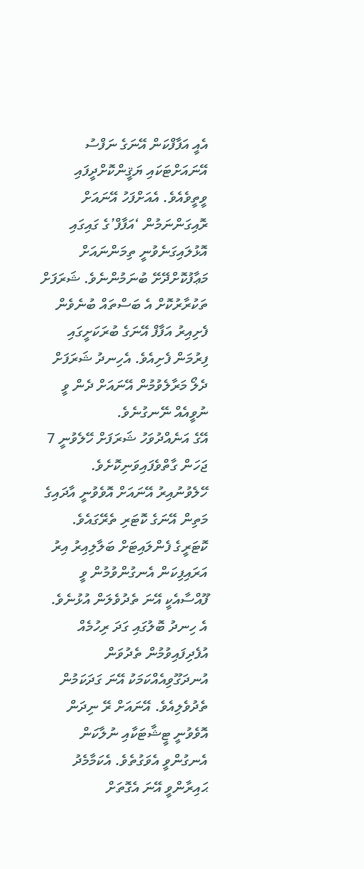އެއީ އަފާފްކަން އޭނަގެ ނަފްސު އޭނައަށްޓަކައި ޔަޤީންކޮށްދީފައި ވީތީވެއެވެ. އެއަށްފަހު އޭނައަށް ރޮއިގަންނަމުން ‘އަފާފް’ގެ ގައިގައި އޮޅުލައިގަނެވުނީ ތިމަންނައަށް މަޢާފުކޮށްދޭށޭ ބުނަމުންނެވެ. ޝަރަފަށް ތަކުރާރުކޮށް އެ ބަސްތައް ބުނެވެން ފެށިއިރު އަފާފް އޭނަގެ ބުރަކަށީގައި ފިރުމަން ފެށިއެވެ. އެހިނދު ޝަރަފަށް ދެލޯ މަރާލެވުމުން އޭނައަށް ދެން ވީ ނުވީއެއް ނޭނގުނެވެ.
އޭގެ އަނެއްދުވަހު ޝަރަފަށް ހޭލެވުނީ 7 ޖަހަން ގާތްވެފައިވަނިކޮށެވެ. ހޭލެވުނުއިރު އޭނައަށް އޮވެވުނީ އާދައިގެ މަތިން އޭނަގެ ކޮޓަރި ތެރޭގައެވެ. ކޮޓަރީގެ ފެންލައިޓަށް ބަލާލިއިރު އިރު އަރައިފިކަން އެނގުންވުމުން ވީ ފޫއްސާއެކީ އޭނަ ތެދުވެލަން އުޅުނެވެ. އެ ހިނދު ބޮލުގައި ގަދަ ރިހުމެއް އުފެދިފައިވުމުން ތެދުވަން އުނދަގޫވިއެއްކަމަކު އޭނަ ގަދަކަމުން ތެދުވެލިއެވެ. އޭނައަށް ރޭ ނިދަން އޮވެވުނީ ޓީޝާޓަކާއި ނުލާކަން އެނގުންވީ އެވަގުތެވެ. އެކަމާމެދު ޙައިރާންވީ އޭނަ އެގޮތަށް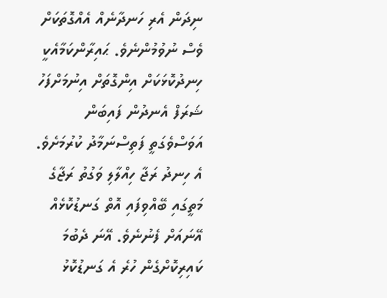ނިދަން އެރި ހަނދާނެއް އެއްގޮތަކަށް ވެސް ނުވުމުންނެވެ. ޙައިރާންކަމާއެކީ ހިނދުކޮޅަކަށް އިންގޮތަށް އިނުމަށްފަހު ޝަރަފް އެނދުން ފައިބަން އަވަސްވެގަތީ ފަތިސްނަމާދު ކުރުމަށެވެ. އެ ހިނދު ރަޖާ ހިއްލާލި ވަގުތު ރަޖާގެ މަތީގައި ބޭއްވިފައި އޮތް ގަނޑުކޮޅެއް އޭނައަށް ފެނުނެވެ. އޭނަ ދެބުމަ ކައިރިކޮށްގެން ހުރެ އެ ގަނޑުކޮޅު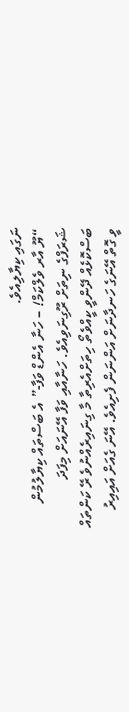ނަގައި ކިޔާލިއެވެ.
“ޔޫ އާރ ވެލްކަމް! – ހަނާ އެންޑް ވަފާ-” އެ ބަސްތައް ކިޔާލުމުން ޝަރަފްގެ ނިތަށް ރޫގިނަވިއެވެ. ހަނާއާއި ވަފާ އޭނައަށް މިފަދަ ބަސްކޮޅެއް ދޭންވީ ކީއްވެތޯ ހިތަށްއެރިތާ މާ ގިނައިރެއްނުވެ ރޭ ކަންތައް ވީ ގޮތް އޭނަގެ ހަނދާނަށް އަންނަން ފެށިއެވެ. އޭނަ ގެއަށް އައިއިރު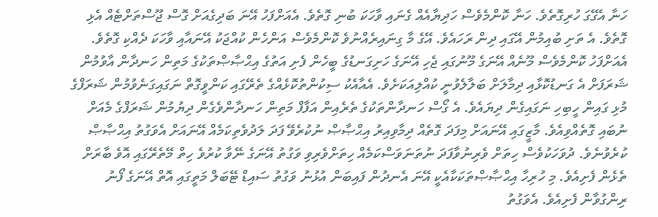ހަނާ އެގޭގަ ހުރިގޮތެވެ. ހަނާ ކޮންމެވެސް ހަދިޔާއެއް ގެނައި ވާހަކަ ބުނި ގޮތެވެ. އެއަށްފަހު އޭނަ ބަދިގެއަށް ގޮސް ޖޫސްތަށްޓެއް އެޅި ގޮތެވެ. އެ ތަށި ބުއިމުން އޭގައި ދިން ރަހައެވެ. އޭގެ މާ ގިނައިރެއްނުވެ ކޮންމެވެސް އަންހެން ކުއްޖަކު އޭނައާއި ވާހަކަ ދެއްކި ގޮތެވެ. އެއަށްފަހު ކޮންމެވެސް މޫނެއް އޭނަގެ މޫނުގައި ޖެހި އޭނަގެ ހަށިގަނޑުގެ ބީހެން ފެށި އަތުގެ އިޙްޞާޞްތަކުގެ މަތިން ހަނދާން އާވުމުން ޝަރަފަށް އެ ގަނޑުކޮޅާއި ދިމާލަށް ބަލާލެވުނީ ކުއްލިއަކަށެވެ. އެއާއެކު ސިކުންތުކޮޅެއްގެ ތެރޭގައި ކަންވީގޮތް ނަގައިގަނެވުމުން ޝަރަފްގެ މުޅި ގައިން ހީބިހި ނަގައިގެން ދިޔައެވެ. އެ ގޯސް ހަނދާންތަކުގެ ތެރެއިން އަފާފް މަތިން ހަނދާންވެގެން ދިޔުމުން ޝަރަފްގެ މެއަށް ނުބައި ގޮތެއްވިއެވެ. މާޒީގައި އޭނައަށް މިފަދަ ގޮތެއް ދިމާވިއިރު އިޙްޞާޞް ނުކުރެވޭ ފަދަ ލަދުވެތިކަމެއް އޭނައަށް އެވަގުތު އިޙްޞާޞް ކުރެވުނެވެ. ދުވަހަކުވެސް ހިތަށް ވެރިނުވާފަދަ ނުތަނަވަސްކަމެއް ހިތަށްވެރިވި ވަގުތު އޭނަގެ ނޭވާ ކުރުވެ ހިތް މޭތެރޭގައި އޮވެ ބާރަށް ތެޅެން ފެށިއެވެ. މި ހުރިހާ އިޙްޞާޞްތަކަކާއެކީ އޭނަ އެނދުން ފައިބަން އުޅުނު ވަގުތު ސައިޑް ޓޭބަލް މަތީގައި އޮތް އޭނަގެ ފޯނު ރިންގުވާން ފެށިއެވެ. އެވަގުތު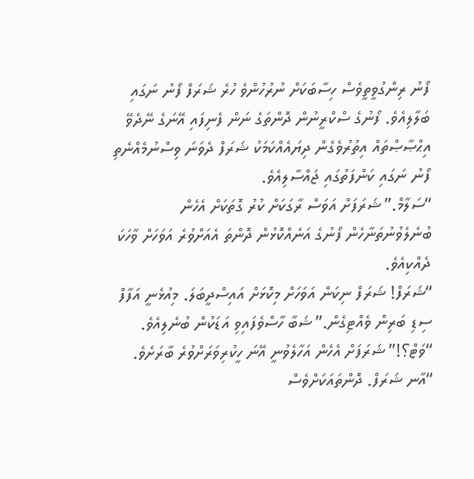ފޯނު ރިންގުވީތީވެސް ހިސާބަކަށް ނުރުހުންވެ ހުރެ ޝަރަފް ފޯނު ނަގައި ބަލާލިއެވެ. ފޯނުގެ ސްކްރީނުން ދޮންތަގެ ނަން ފެނިފައި އޭނަގެ ނޭދެވޭ އިޙްޞާޞްތައް އިތުރުވެގެން ދިޔައެއްކަމަކު ޝަރަފް ދެވަނަ ވިސްނުމެއްނެތި ފޯނު ނަގައި ކަންފަތުގައި ޖައްސާލިއެވެ.
“ސަލާމް.” ޝަރަފަށް އަވަސް ރާގަކަށް ކުރު ގޮތަކަށް އެހެން ބުނެލެވުނުތަނާހެން ފޯނުގެ އަނެއްކޮޅުން ދޮންތަ އެއަށްވުރެ އަވަހަށް ވާހަކަ ދެއްކިއެވެ.
“ޝަރަފް! ޝަރަފް ނިކަން އަވަހަށް މިކޮޅަށް އައިސްދީބަލަ. މިއުޅެނީ އަފާފް ސިޑި ބަރިން ވެއްޓިގެން.” ޝަބާ ހާސްވެފައިވި އަޑަކުން ބުނެލިއެވެ.
“ވަޓް؟!” ޝަރަފަށް އެހެން އަހާލެވުނީ އޭނަ ހީކުރިވަރަށްވުރެ ބާރަށެވެ.
“އާނ ޝަރަފް. ދޮންތައަކަށްވެސް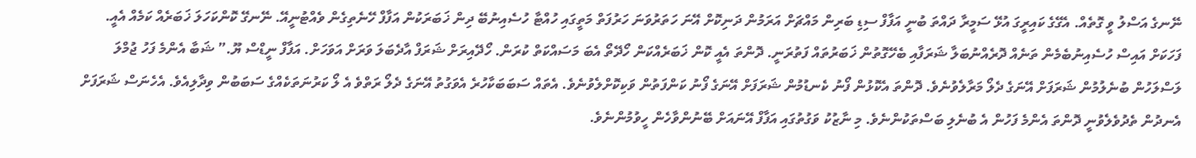ނޭނގެ އަސްލު ވީ ގޮތެއް. އެގޭގެ ކައިރީގަ އުޅޭ ސަމީރާ ދައްތަ ބުނީ އަފާފް ސިޑި ބަރިން މައްޗަށް އަރަމުން ދަނިކޮށް އޭނަ ހަތަރުވަނަ ހަރުފަތް މަތީގައި ހުއްޓާ ހުސެއިނުބޭ ދިން ޚަބަރަކުން އަފާފް ހޭނެތިގެން ވެއްޓުނީއޭ. ނޭނގޭ ކޮންކަހަލަ ޚަބަރެއް ކަމެއް އެއީ. ފަހަކަށް އައިސް ހުސެއިނުބެމެން ތަނެއް ދޮރެއްނުބަލާ ޝަރަފާއި ބެހޭގޮތުން ޚަބަރުތައް ފަތުރަނީ. ދޮންތަ އެއީ ކޮން ޚަބަރެއްކަން ހޯދޭތޯ އެބަ މަސައްކަތް ކުރަން. ހޯދޭއިރަށް ޝަރަފް އާދެބަލަ ވަރަށް އަވަހަށް. އަފާފް ނީޑްސް ޔޫ.” ޝަބާ އެންމެ ފަހު ޖުމްލަ ލަސްލަހުން ބުނެލުމުން ޝަރަފަށް އޭނަގެ ދެލޯ މަރާލެވުނެވެ. ދޮންތަ އެކޮޅުން ފޯނު ކެނޑުމުން ޝަރަފަށް އޭނަގެ ފޯނު ކަންފަތުން ވަކިކޮށްލެވުނެވެ. އެތައް ސަބަބަކާހުރެ އެވަގުތު އޭނަގެ ދެލޯ ރަތްވެ އެ ލޯ ކަރުނަތަކެއްގެ ސަބަބުން ވިދާލިއެވެ. އެހެނަސް ޝަރަފަށް އެނދުން ތެދުވެލެވުނީ ދޮންތަ އެންމެ ފަހުން އެ ބުނެލި ބަސްތަކުންނެވެ. މި ނާޒުކު ވަގުތުގައި އަފާފް އޭނައަށް ބޭނުންވާހެން ހީވުމުންނެވެ.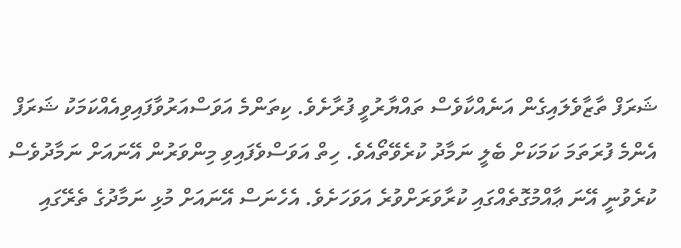ޝަރަފް ތާޒާވެލައިގެން އަނެއްކާވެސް ތައްޔާރުވީ ފުރާށެވެ. ކިތަންމެ އަވަސްއަރުވާފައިވިއެއްކަމަކު ޝަރަފް އެންމެ ފުރަތަމަ ކަމަކަށް ބެލީ ނަމާދު ކުރެވޭތޯއެވެ. ހިތް އަވަސްވެފައިވި މިންވަރުން އޭނައަށް ނަމާދުވެސް ކުރެވުނީ އޭނަ ޢާއްމުގޮތެއްގައި ކުރާވަރަށްވުރެ އަވަހަށެވެ. އެހެނަސް އޭނައަށް މުޅި ނަމާދުގެ ތެރޭގައި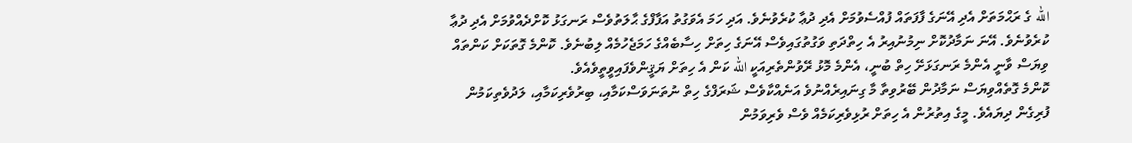الله ގެ ރަޙްމަތަށް އެދި އޭނަގެ ފާފަތައް ފުއްސެވުމަށް އެދި ދުޢާ ކުރެވުނެވެ. އަދި ހަމަ އެވަގުތު އަފާފްގެ ޙާލަތުވެސް ރަނގަޅު ކޮށްދެއްވުމަށް އެދި ދުޢާ ކުރެވުނެވެ. އޭނަ ނަމާދުކޮށް ނިމުނުއިރު އެ ހިތްދަތި ވަގުތުގައިވެސް އޭނަގެ ހިތަށް ހިސާބެއްގެ ހަމަޖެހުމެއް ލިބުނެވެ. ކޮންމެ ގޮތަކަށް ކަންތައް ވިޔަސް ވާނީ އެންމެ ރަނގަޅަށޭ ހިތް ބުނީ، އެންމެ މޮޅު ރޭވުންތެރިއަކީ الله ކަން އެ ހިތަށް ޔަޤީންވެފައިވީތީވެއެވެ.
ކޮންމެ ގޮތެއްވިޔަސް ނަމާދުން ބޭރުވިތާ މާ ގިނައިރެއްނުވެ އަނެއްކާވެސް ޝަރަފްގެ ހިތް ނުތަނަވަސްކަމާއި، ބިރުވެރިކަމާއި، ލަދުވެތިކަމުން ފުރިގެން ދިޔައެވެ. މީގެ އިތުރުން އެ ހިތަށް ރުޅިވެރިކަމެއް ވެސް ވެރިވަމުން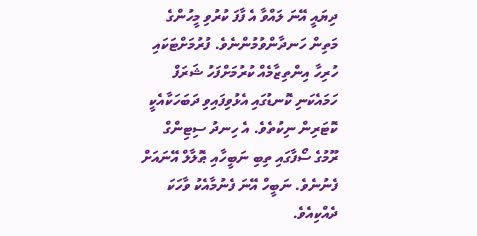ދިޔައީ އޭނަ ލައްވާ އެ ފާފަ ކުރުވި މީހުންގެ މަތިން ހަނދާންވުމުންނެވެ. ފުރުމަށްޓަކައި ހުރިހާ އިންތިޒާމެއް ކުރުމަށްފަހު ޝަރަފް ހަމައެކަނި ކޮނޑުގައި އެޅުވިފައިވި ދަބަހަކާއެކީ ކޮޓަރިން ނިކުތެވެ. އެ ހިނދު ސިޓިންގް ރޫމުގެ ސޯފާގައި ތިބި ނަބީހާއި ޠޮލާލް އޭނައަށް ފެނުނެވެ. ނަބީހް އޭނަ ފެނުމާއެކު ވާހަކަ ދެއްކިއެވެ.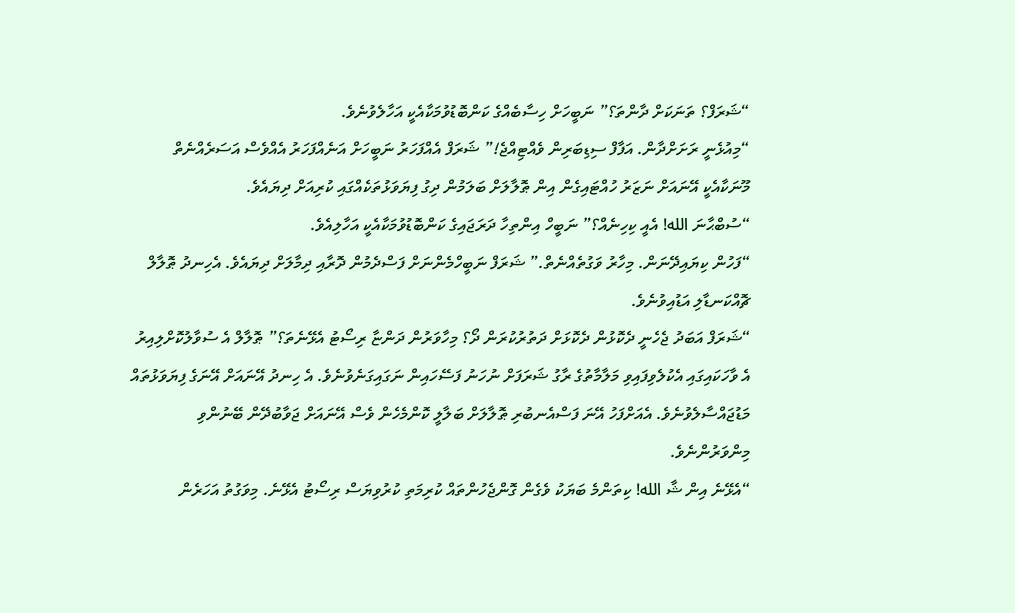“ޝަރަފް؟ ތަނަކަށް ދާންތަ؟” ނަބީހަށް ހިސާބެއްގެ ކަންބޮޑުވުމަކާއެކީ އަހާލެވުނެވެ.
“މިއުޅެނީ ރަށަށްދާން. އަފާފް ސިޑިބަރިން ވެއްޓިއްޖެ!” ޝަރަފް އެއްފަހަރު ނަބީހަށް އަނެއްފަހަރު އެއްވެސް އަސަރެއްނެތް މޫނަކާއެކީ އޭނައަށް ނަޒަރު ހުއްޓައިގެން އިން ޠޮލާލަށް ބަލަމުން ދިގު ފިޔަވަޅުތަކެއްގައި ކުރިއަށް ދިޔައެވެ.
“ސުބްޙާނަ الله! އެއީ ކިހިނެއް؟” ނަބީހް އިންތިހާ ދަރަޖައިގެ ކަންބޮޑުވުމަކާއެކީ އަހާލިއެވެ.
“ފަހުން ކިޔައިދޭނަން. މިހާރު ވަގުތެއްނެތް.” ޝަރަފް ނަބީހްމެންނަށް ފަސްދެމުން ދޮރާއި ދިމާލަށް ދިޔައެވެ. އެހިނދު ޠޮލާލް ޗޮއްކަނޑާލި އަޑުއިވުނެވެ.
“ޝަރަފް އަބަދު ޖެހެނީ ދެކޮޅުން ދެކޮޅަށް ދަތުރުކުރަން ދޯ؟ މިހާވަރުން ދަންޏާ ރިސޯޓު އެޅޭނެތަ؟” ޠޮލާލް އެ ސުވާލުކޮށްލިއިރު އެ ވާހަކައިގައި އެކުލެވިފައިވި މަލާމާތުގެ ރާގު ޝަރަފަށް ނުހަނު ފަސޭހައިން ނަގައިގަނެވުނެވެ. އެ ހިނދު އޭނައަށް އޭނަގެ ފިޔަވަޅުތައް މަޑުޖައްސާލެވުނެވެ. އެއަށްފަހު އޭނަ ފަސްއެނބުރި ޠޮލާލަށް ބަލާލީ ކޮންމެހެން ވެސް އޭނައަށް ޖަވާބުދޭން ބޭނުންވި މިންވަރުންނެވެ.
“އެޅޭނެ އިން ޝާ الله! ކިތަންމެ ބަޔަކު ވެގެން ގޮންޖެހުންތައް ކުރިމަތި ކުރުވިޔަސް ރިސޯޓު އެޅޭނެ. މިވަގުތު އަހަރެން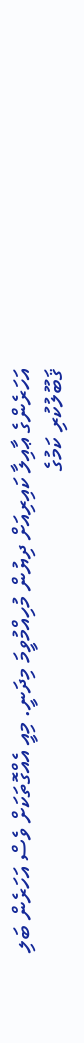އަހަރެންގެ ޢާއިލާ ކައިރިއަށް ދިޔުން މުހިއްމުވީމަ މިދަނީ. މިއީ އެއްގޮތަކަށް ވެސް އަހަރެން ބަލި ޤަބޫލުކުރި ކަމުގެ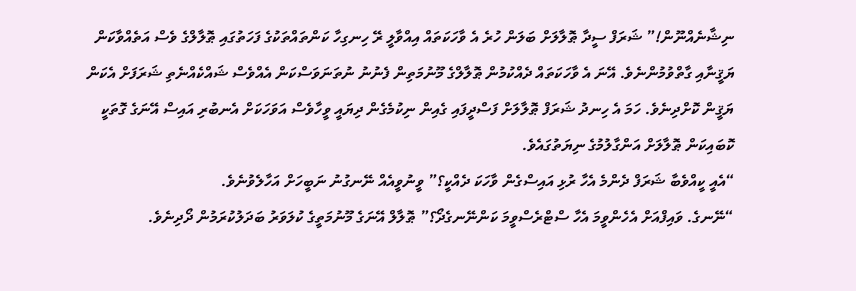ނިޝާނެއްނޫން!” ޝަރަފް ސީދާ ޠޮލާލަށް ބަލަން ހުރެ އެ ވާހަކަތައް އިއްވާލީ ރޭ ހިނގިހާ ކަންތައްތަކުގެ ފަހަތުގައި ޠޮލާލްގެ ވެސް އަތެއްވާކަން ޔަޤީނާއި ގާތްވުމުންނެވެ. އޭނަ އެ ވާހަކަތައް ދެއްކުމުން ޠޮލާލްގެ މޫނުމަތިން ފެނުނު ނުތަނަވަސްކަން އެއްވެސް ޝައްކެއްނެތި ޝަރަފަށް އެކަން ޔަޤީން ކޮށްދިނެވެ. ހަމަ އެ ހިނދު ޝަރަފް ޠޮލާލަށް ފަސްދީފައި ގެއިން ނިކުމެގެން ދިޔައީ ވީހާވެސް އަވަހަކަށް އެނބުރި އައިސް އޭނަގެ ގޮތަކީ ކޮބައިކަން ޠޮލާލަށް އަންގާލުމުގެ ނިޔަތުގައެވެ.
“އެއީ ކީއްވެބާ ޝަރަފް ދެންމެ އެހާ ރުޅި އައިސްގެން ވާހަކަ ދެއްކީ؟” ވީނުވީއެއް ނޭނގުނު ނަބީހަށް އަހާލެވުނެވެ.
“ނޭނގެ. ވައިފްއަށް އެހެންވީމަ އެހާ ސްޓްރެސްވީމަ ކަންނޭނގެދޯ؟” ޠޮލާލް އޭނަގެ މޫނުމަތީގެ ކުލަވަރު ބަދަލުކުރަމުން ދޯދިނެވެ.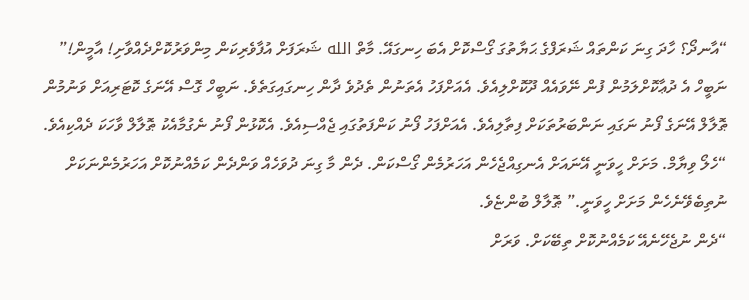“އާނދޯ؟ ހާދަ ގިނަ ކަންތައް ޝަރަފްގެ ޙަޔާތުގަ ގޯސްކޮށް އެބަ ހިނގައޭ. މާތް الله ޝަރަފަށް އުފާވެރިކަން މިންވަރުކޮށްދެއްވާށި! އާމީން!” ނަބީހް އެ ދުޢާކޮށްލަމުން ފުން ނޭވައެއް ދޫކޮށްލިއެވެ. އެއަށްފަހު އެތަނުން ތެދުވެ ދާން ހިނގައިގަތެވެ. ނަބީހް ގޮސް އޭނަގެ ކޮޓަރިއަށް ވަނުމުން ޠޮލާލް އޭނަގެ ފޯނު ނަގައި ނަންބަރުތަކަށް ފިތާލިއެވެ. އެއަށްފަހު ފޯނު ކަންފަތުގައި ޖެއްސިއެވެ. އެކޮޅުން ފޯނު ނެގުމާއެކު ޠޮލާލް ވާހަކަ ދެއްކިއެވެ.
“ހެލޯ ވިޔާމް. މަށަށް ހީވަނީ އޭނައަށް އެނގިއްޖެހެން އަހަރުމެން ގޯސްކަން. ދެން މާ ގިނަ ދުވަހެއް ވަންދެން ކަމެއްނުކޮށް އަހަރުމެންނަކަށް ނުތިބެވޭނެހެން މަށަށް ހީވަނީ.” ޠޮލާލް ބުންޏެވެ.
“ދެން ނުޖެހޭނެއޭ ކަމެއްނުކޮށް ތިބޭކަށް. ވަރަށް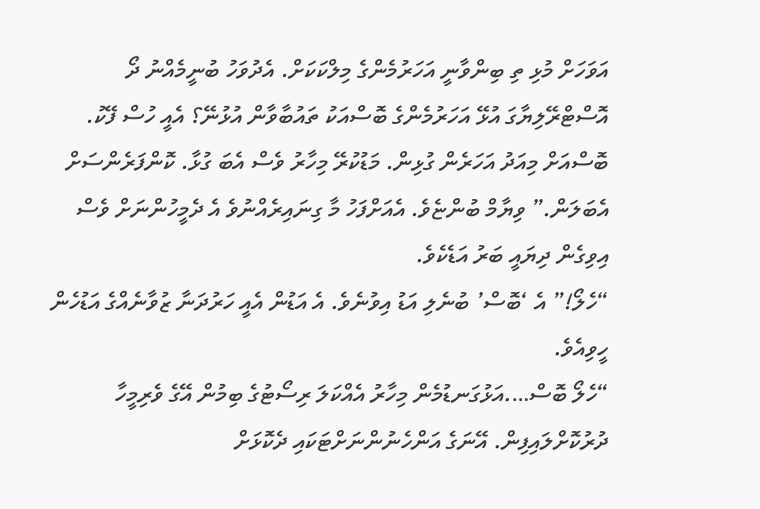އަވަހަށް މުޅި ތި ބިންވާނީ އަހަރުމެންގެ މިލްކަކަށް. އެދުވަހު ބުނީމެއްނު ދޯ އޮސްޓްރޭލިޔާގަ އުޅޭ އަހަރުމެންގެ ބޮސްއަކު ތައުބާވާން އުޅުނޭ؟ އެއީ ހުސް ފޭކު. ބޮސްއަށް މިއަދު އަހަރެން ގުޅިން. މަޑުކުރޭ މިހާރު ވެސް އެބަ ގުޅާ. ކޮންފަރެންސަށް އެބަލަން.” ވިޔާމް ބުންޏެވެ. އެއަށްފަހު މާ ގިނައިރެއްނުވެ އެ ދެމީހުންނަށް ވެސް އިވިގެން ދިޔައީ ބަރު އަޑެކެވެ.
“ހެލޯ!” އެ ‘ބޮސް’ ބުނެލި އަޑު އިވުނެވެ. އެ އަޑުން އެއީ ހަރުދަނާ ޒުވާނެއްގެ އަޑުހެން ހީވިއެވެ.
“ހެލޯ ބޮސް….އަޅުގަނޑުމެން މިހާރު އެއްކަލަ ރިސޯޓުގެ ބިމުން އޭގެ ވެރިމީހާ ދުރުކޮށްލައިފިން. އޭނަގެ އަންހެނުންނަށްޓަކައި ދެކޮޅަށް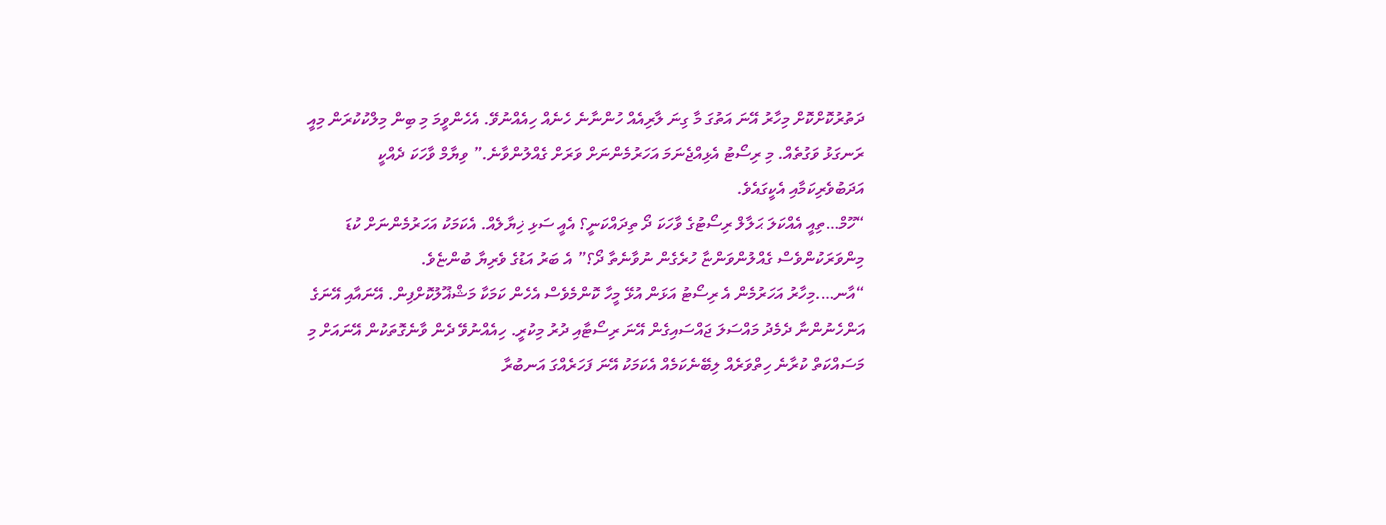ދަތުރުކޮށްކޮށް މިހާރު އޭނަ އަތުގަ މާ ގިނަ ލާރިއެއް ހުންނާނެ ހެނެއް ހިއެއްނުވޭ. އެހެންވީމަ މި ބިން މިލްކުކުރަން މިއީ ރަނގަޅު ވަގުތެއް. މި ރިސޯޓު އެޅިއްޖެނަމަ އަހަރުމެންނަށް ވަރަށް ގެއްލުންވާނެ.” ވިޔާމް ވާހަކަ ދެއްކީ އަދަބުވެރިކަމާއި އެކީގައެވެ.
“ހޫމް…ތިއީ އެއްކަލަ ޙަލާލް ރިސޯޓުގެ ވާހަކަ ދޯ ތިދައްކަނީ؟ އެއީ ސަޅި ޚިޔާލެއް. އެކަމަކު އަހަރުމެންނަށް ކުޑަ މިންވަރަކުންވެސް ގެއްލުންވަންޏާ ހުރެގެން ނުވާނެތާ ދޯ؟” އެ ބަރު އަޑުގެ ވެރިޔާ ބުންޏެވެ.
“އާނ….މިހާރު އަހަރުމެން އެ ރިސޯޓު އަޅަން އުޅޭ މީހާ ކޮންމެވެސް އެހެން ކަމަކާ މަޝްޣޫލުކޮށްފިން. އޭނައާއި އޭނަގެ އަންހެނުންނާ ދެމެދު މައްސަލަ ޖައްސައިގެން އޭނަ ރިސޯޓާއި ދުރު މިކުރީ. ހިއެއްނުވޭ ދެން ވާނެގޮތަކުން އޭނައަށް މި މަސައްކަތް ކުރާނެ ހިތްވަރެއް ލިބޭނެކަމެއް އެކަމަކު އޭނަ ފަހަރެއްގަ އަނބުރާ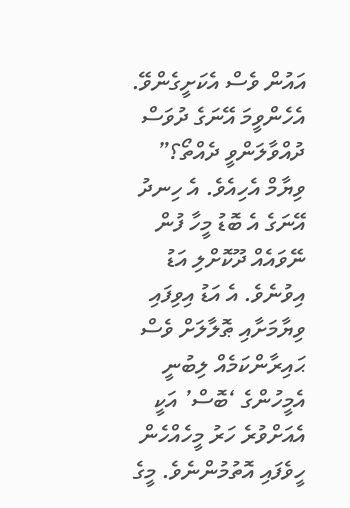އައުން ވެސް އެކަށީގެންވޭ. އެހެންވީމަ އޭނަގެ ދުވަސް ދުއްވާލަންވީ ދެއްތޯ؟” ވިޔާމް އެހިއެވެ. އެ ހިނދު އޭނަގެ އެ ބޮޑު މީހާ ފުން ނޭވައެއް ދޫކޮށްލި އަޑު އިވުނެވެ. އެ އަޑު އިވިފައި ވިޔާމަށާއި ޠޮލާލަށް ވެސް ޙައިރާންކަމެއް ލިބުނީ އެމީހުންގެ ‘ބޮސް’ އަކީ އެއަށްވުރެ ހަރު މީހެއްހެން ހީވެފައި އޮތުމުންނެވެ. މީގެ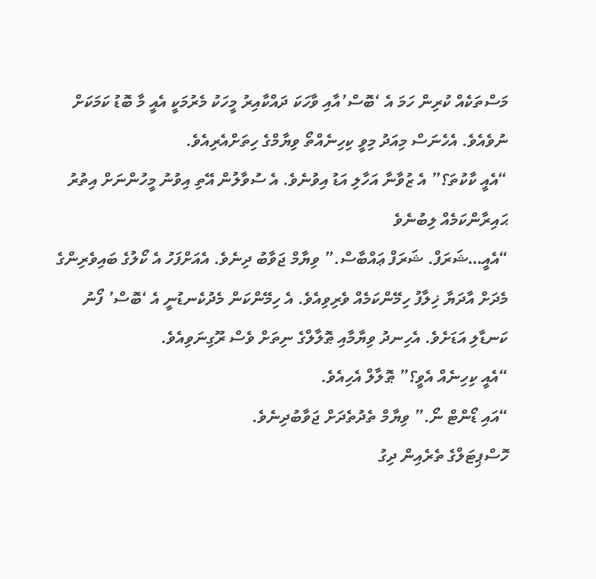މަސްތަކެއް ކުރިން ހަމަ އެ ‘ބޮސް’އާއި ވާހަކަ ދައްކާއިރު މީހަކު މެރުމަކީ އެއީ މާ ބޮޑު ކަމަކަށް ނުވެއެވެ. އެހެނަސް މިއަދު މިވީ ކިހިނެއްތޯ ވިޔާމްގެ ހިތަށްއެރިއެވެ.
“އެއީ ކާކުތަ؟” އެ ޒުވާނާ އަހާލި އަޑު އިވުނެވެ. އެ ސުވާލުން އޭތި އިވުނު މީހުންނަށް އިތުރު ޙައިރާންކަމެއް ލިބުނެވެ
“އެއީ…ޝަރަފް. ޝަރަފް ޢައްބާސް.” ވިޔާމް ޖަވާބު ދިނެވެ. އެއަށްފަހު އެ ކޯލުގެ ބައިވެރިންގެ މެދަށް އާދަޔާ ޚިލާފު ހިމޭންކަމެއް ވެރިވިއެވެ. އެ ހިމޭންކަން މެދުކެނޑުނީ އެ ‘ބޮސް’ ފޯނު ކަނޑާލި އަޑަށެވެ. އެހިނދު ވިޔާމާއި ޠޮލާލްގެ ނިތަށް ވެސް ރޫގިނަވިއެވެ.
“އެއީ ކިހިނެއް އެވީ؟” ޠޮލާލް އެހިއެވެ.
“އައި ޑޯންޓް ނޯ.” ވިޔާމް ތެދުތެދަށް ޖަވާބުދިނެވެ.
ހޮސްޕިޓަލްގެ ތެރެއިން ދިގު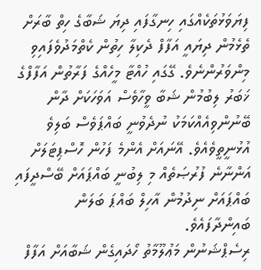ފިޔަވަޅުތަކެއްގައި ހިނގާފައި ދިޔަ ޝަބާގެ ހިތް ބާރަށް ތެޅެމުން ދިޔައީ އަފާފް ދެކިލާ ހިތުން ކެތްމަދުވެފައިވި މިންވަރުންނެވެ. ގޭގައި ހުއްޓާ މީހެއްގެ ފަރާތުން އަފާފްގެ ޚަބަރު ލިބުމުން ޝަބާ ވީހާވެސް އަވަހަކަށް ދާން ބޭނުންވިއެއްކަމަކު ނުދެވުނީ ބައްޕަވެސް ބަލިވެ އުޅުނީތީވެއެވެ. އޭނައަށް އެންމެ ފަހުން ހޮސްޕިޓަލަށް އަންނާނެ ފުރުޞަތެއް މި ލިބުނީ ބައްޕައަށް ބޭސްދީފައި ބައްޕައަށް ނިދުމުން އާހިލް ބައްޕަ ބަލަން ބައިންދާފައެވެ.
ރިސެޕްޝަނުން މަޢުލޫމާތު ހޯދައިގެން ޝަބާއަށް އަފާފް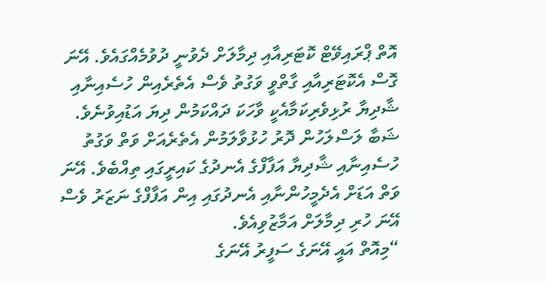އޮތް ޕްރައިވޭޓް ކޮޓަރިއާއި ދިމާލަށް ދެވުނީ ދުވުމެއްގައެވެ. އޭނަ ގޮސް އެކޮޓަރިއާއި ގާތްވީ ވަގުތު ވެސް އެތެރެއިން ހުސެއިނާއި ޝާދިޔާ ރުޅިވެރިކަމާއެކީ ވާހަކަ ދައްކަމުން ދިޔަ އަޑުއިވުނެވެ. ޝަބާ ލަސްލަހުން ދޮރު ހުޅުވާލަމުން އެތެރެއަށް ވަތް ވަގުތު ހުސެއިނާއި ޝާދިޔާ އަފާފްގެ އެނދުގެ ކައިރީގައި ތިއްބެވެ. އޭނަ ވަތް އަޑަށް އެދެމީހުންނާއި އެނދުގައި އިން އަފާފްގެ ނަޒަރު ވެސް އޭނަ ހުރި ދިމާލަށް އަމާޒުވިއެވެ.
“މިއޮތް އައީ އޭނަގެ ސަފީރު އޭނަގެ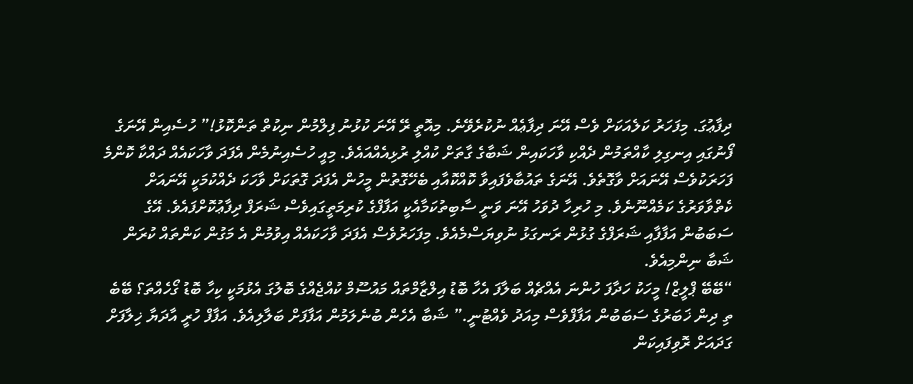ދިފާޢުގަ. މިފަހަރު ކަލެއަކަށް ވެސް އޭނަ ދިފާޢެއް ނުކުރެވޭނެ. މިއޮތީ ރޭ އޭނަ ކުޅުނު ފިލްމުން ނިކުތް ތަންކޮޅު!” ހުސެއިން އޭނަގެ ފޯނުގައި އިނގިލި ކާއްތަމުން ދެއްކި ވާހަކައިން ޝަބާގެ ގާތަށް ކުއްލި ރުޅިއެއްއައެވެ. މިއީ ހުސެއިނުމެން އެފަދަ ވާހަކައެއް ދައްކާ ކޮންމެ ފަހަރަކުވެސް އޭނައަށް ވާގޮތެވެ. އޭނަގެ ތައުބާވެފައިވާ ކޮއްކޮއާއި ބެހޭގޮތުން މީހުން އެފަދަ ގޮތަކަށް ވާހަކަ ދެއްކުމަކީ އޭނައަށް ކެތްވާވަރުގެ ކަމެއްނޫނެވެ. މި ހުރިހާ ދުވަހު އޭނަ ވަނީ ސާބިތުކަމާއެކީ އަފާފްގެ ކުރިމަތީގައިވެސް ޝަރަފް ދިފާޢުކޮށްފައެވެ. އޭގެ ސަބަބުން އަފާފާއި ޝަރަފްގެ ގުޅުން ރަނގަޅު ނުވިޔަސްމެއެވެ. މިފަހަރުވެސް އެފަދަ ވާހަކައެއް އިވުމުން އެ މަގުން ކަންތައް ކުރަން ޝަބާ ނިންމިއެވެ.
“ބޭބޭ ޕްލީޒް! މީހަކު ހަދާފަ ހުންނަ އެއްޗެއް ބަލާފަ އެހާ ބޮޑު އިލްޒާމްތައް މައުސޫމް ކުއްޖެއްގެ ބޮލުގަ އެޅުމަކީ ކިހާ ބޮޑު ގޯހެއްތަ؟ ބޭބެ ތި ދިން ޚަބަރުގެ ސަބަބުން އަފާފްވެސް މިއަދު ވެއްޓުނީ.” ޝަބާ އެހެން ބުނެލަމުން އަފާފަށް ބަލާލިއެވެ. އަފާފް ހުރީ އާދަޔާ ޚިލާފަށް ގަދައަށް ރޮވިފައިކަން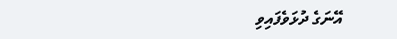އޭނަގެ ދުޅަވެފައިވި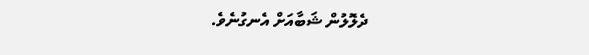ދެލޮލުން ޝަބާއަށް އެނގުނެވެ.